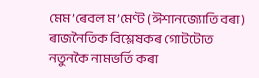মেম’ৰেবল ম’মেণ্ট (ঈশানজ্যোতি বৰা)
ৰাজনৈতিক বিশ্লেষকৰ গোটটোত নতুনকৈ নামভৰ্তি কৰা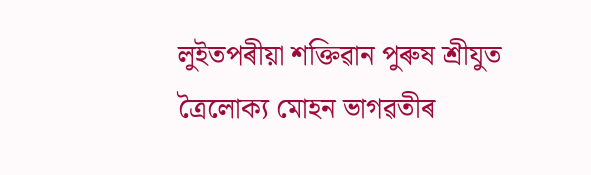লুইতপৰীয়া শক্তিৱান পুৰুষ শ্ৰীযুত ত্ৰৈলোক্য মোহন ভাগৱতীৰ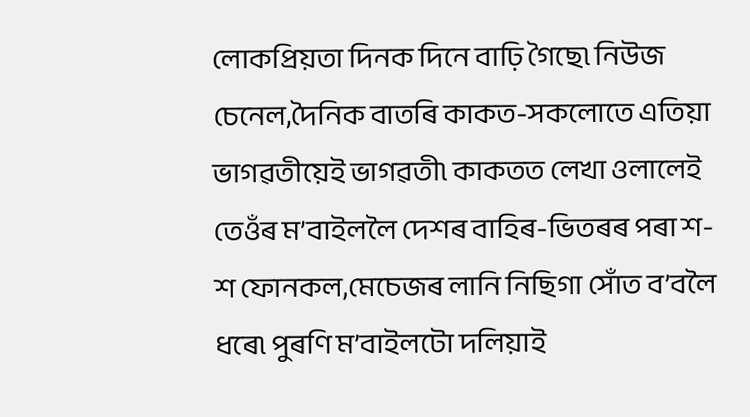লোকপ্ৰিয়তা দিনক দিনে বাঢ়ি গৈছে৷ নিউজ চেনেল,দৈনিক বাতৰি কাকত-সকলোতে এতিয়া ভাগৱতীয়েই ভাগৱতী৷ কাকতত লেখা ওলালেই তেওঁৰ ম’বাইললৈ দেশৰ বাহিৰ-ভিতৰৰ পৰা শ-শ ফোনকল,মেচেজৰ লানি নিছিগা সোঁত ব’বলৈ ধৰে৷ পুৰণি ম’বাইলটো দলিয়াই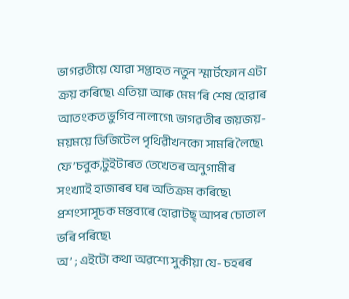ভাগৱতীয়ে যোৱা সপ্তাহত নতুন স্মাৰ্টফোন এটা ক্ৰয় কৰিছে৷ এতিয়া আৰু মেম’ৰি শেষ হোৱাৰ আতংকত ভুগিব নালাগে৷ ভাগৱতীৰ জয়জয়-ময়ময়ে ডিজিটেল পৃথিৱীখনকো সামৰি লৈছে৷ ফে’চবুক,টুইটাৰত তেখেতৰ অনুগামীৰ সংখ্যাই হাজাৰৰ ঘৰ অতিক্ৰম কৰিছে৷ প্ৰশংসাসূচক মন্তব্যৰে হোৱাটছ্ আপৰ চোতাল ভৰি পৰিছে৷
অ’ ; এইটো কথা অৱশ্যে সুকীয়া যে- চহৰৰ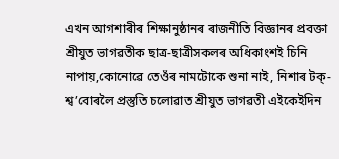এখন আগশাৰীৰ শিক্ষানুষ্ঠানৰ ৰাজনীতি বিজ্ঞানৰ প্ৰবক্তা শ্ৰীযুত ভাগৱতীক ছাত্ৰ-ছাত্ৰীসকলৰ অধিকাংশই চিনি নাপায়,কোনোৱে তেওঁৰ নামটোকে শুনা নাই, নিশাৰ টক্-শ্ব’বোৰলৈ প্ৰস্তুতি চলোৱাত শ্ৰীযুত ভাগৱতী এইকেইদিন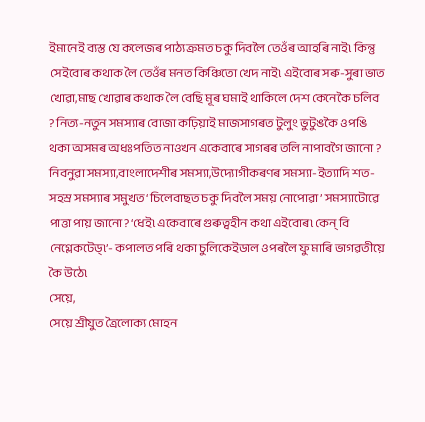ইমানেই ব্যস্ত যে কলেজৰ পাঠ্যক্ৰমত চকু দিবলৈ তেওঁৰ আহৰি নাই৷ কিন্তু সেইবোৰ কথাক লৈ তেওঁৰ মনত কিঞ্চিতো খেদ নাই৷ এইবোৰ সৰু-সুৰা ভাত খোৱা,মাছ খোৱাৰ কথাক লৈ বেছি মূৰ ঘমাই থাকিলে দেশ কেনেকৈ চলিব ? নিত্য-নতুন সমস্যাৰ বোজা কঢ়িয়াই মাজসাগৰত টুলুং ভুটুঙকৈ ওপঙি থকা অসমৰ অধঃপতিত নাওখন একেবাৰে সাগৰৰ তলি নাপাবগৈ জানো ? নিবনুৱা সমস্যা,বাংলাদেশীৰ সমস্যা,উদ্যোগীকৰণৰ সমস্যা-ইত্যাদি শত-সহস্ৰ সমস্যাৰ সমুখত ‘চিলেবাছত চকু দিবলৈ সময় নোপোৱা’ সমস্যাটোৱে পাত্তা পায় জানো? ‘ধেই৷ একেবাৰে গুৰুত্বহীন কথা এইবোৰ৷ কেন্ বি নেগ্লেকটেড্৷’- কপালত পৰি থকা চুলিকেইডাল ওপৰলৈ ফু মাৰি ভাগৱতীয়ে কৈ উঠে৷
সেয়ে,
সেয়ে শ্ৰীযুত ত্ৰৈলোক্য মোহন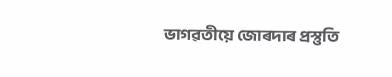ভাগৱতীয়ে জোৰদাৰ প্ৰস্তুতি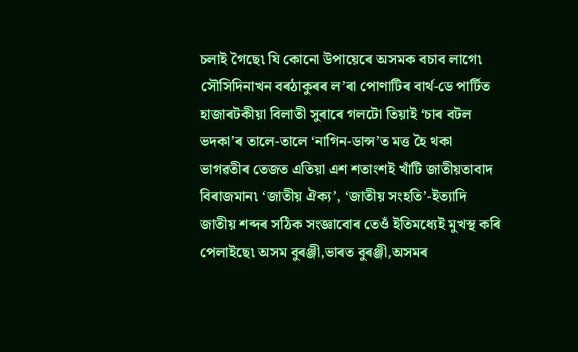চলাই গৈছে৷ যি কোনো উপায়েৰে অসমক বচাব লাগে৷ সৌসিদিনাখন বৰঠাকুৰৰ ল’ৰা পোণাটিৰ বাৰ্থ-ডে পাৰ্টিত হাজাৰটকীয়া বিলাতী সুৰাৰে গলটো তিয়াই ‘চাৰ বটল ভদকা’ৰ তালে-তালে ‘নাগিন-ডান্স’ত মত্ত হৈ থকা ভাগৱতীৰ তেজত এতিয়া এশ শতাংশই খাঁটি জাতীয়তাবাদ বিৰাজমান৷ ‘জাতীয় ঐক্য’, ‘জাতীয় সংহতি’-ইত্যাদি জাতীয় শব্দৰ সঠিক সংজ্ঞাবোৰ তেওঁ ইতিমধ্যেই মুখস্থ কৰি পেলাইছে৷ অসম বুৰঞ্জী,ভাৰত বুৰঞ্জী,অসমৰ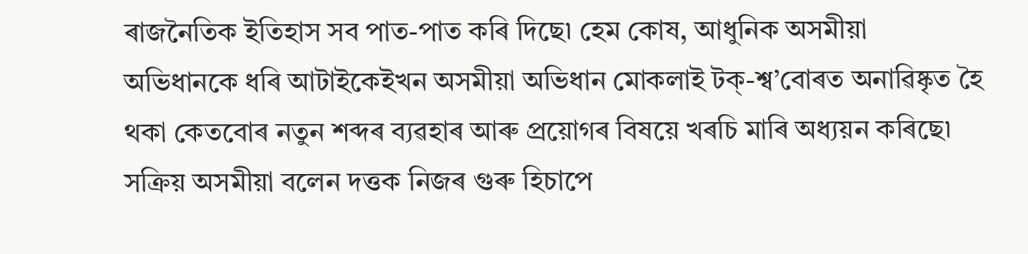ৰাজনৈতিক ইতিহাস সব পাত-পাত কৰি দিছে৷ হেম কোষ, আধুনিক অসমীয়া অভিধানকে ধৰি আটাইকেইখন অসমীয়া অভিধান মোকলাই টক্-শ্ব’বোৰত অনাৱিষ্কৃত হৈ থকা কেতবোৰ নতুন শব্দৰ ব্যৱহাৰ আৰু প্ৰয়োগৰ বিষয়ে খৰচি মাৰি অধ্যয়ন কৰিছে৷
সক্ৰিয় অসমীয়া বলেন দত্তক নিজৰ গুৰু হিচাপে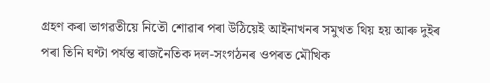গ্ৰহণ কৰা ভাগৱতীয়ে নিতৌ শোৱাৰ পৰা উঠিয়েই আইনাখনৰ সমুখত থিয় হয় আৰু দুইৰ পৰা তিনি ঘণ্টা পৰ্যন্ত ৰাজনৈতিক দল-সংগঠনৰ ওপৰত মৌখিক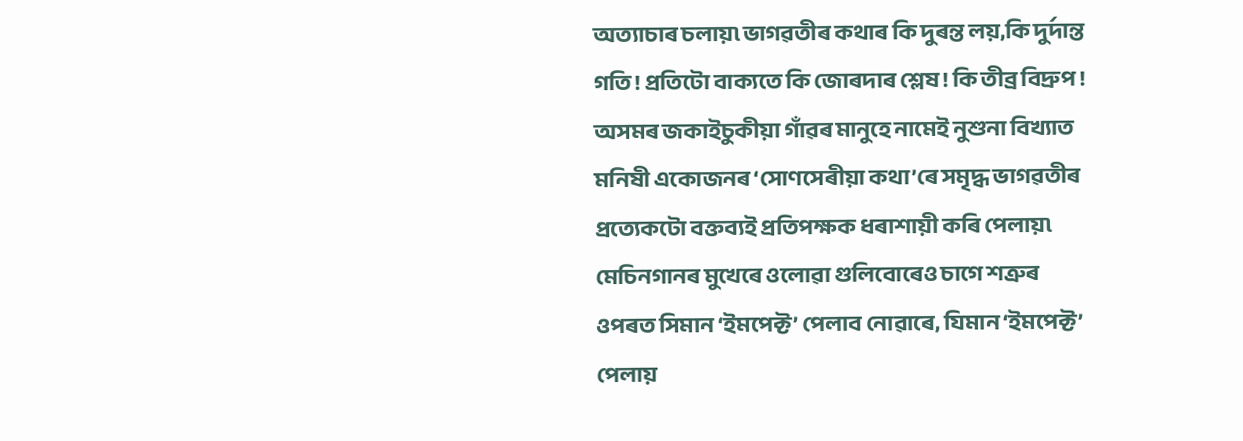অত্যাচাৰ চলায়৷ ভাগৱতীৰ কথাৰ কি দুৰন্ত লয়,কি দুৰ্দান্ত গতি ! প্ৰতিটো বাক্যতে কি জোৰদাৰ শ্লেষ ! কি তীব্ৰ বিদ্ৰুপ ! অসমৰ জকাইচুকীয়া গাঁৱৰ মানুহে নামেই নুশুনা বিখ্যাত মনিষী একোজনৰ ‘সোণসেৰীয়া কথা’ৰে সমৃদ্ধ ভাগৱতীৰ প্ৰত্যেকটো বক্তব্যই প্ৰতিপক্ষক ধৰাশায়ী কৰি পেলায়৷ মেচিনগানৰ মুখেৰে ওলোৱা গুলিবোৰেও চাগে শত্ৰুৰ ওপৰত সিমান ‘ইমপেক্ট’ পেলাব নোৱাৰে, যিমান ‘ইমপেক্ট’ পেলায়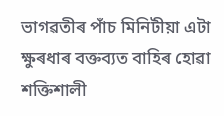ভাগৱতীৰ পাঁচ মিনিটীয়া এটা ক্ষুৰধাৰ বক্তব্যত বাহিৰ হোৱা শক্তিশালী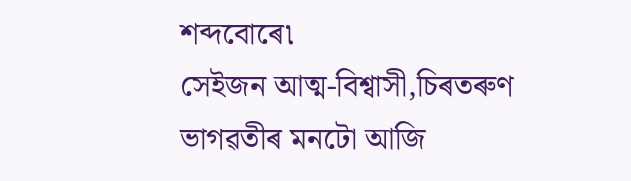শব্দবোৰে৷
সেইজন আত্ম-বিশ্বাসী,চিৰতৰুণ ভাগৱতীৰ মনটো আজি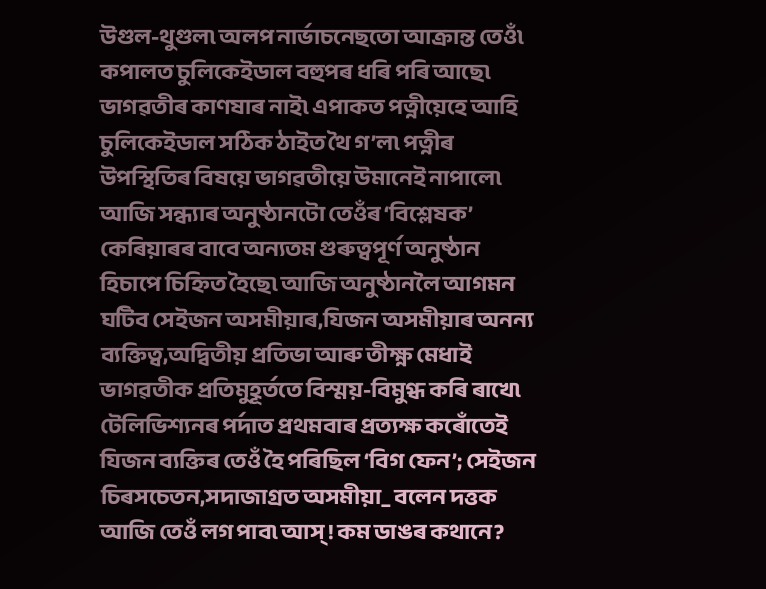উগুল-থুগুল৷ অলপ নাৰ্ভাচনেছতো আক্ৰান্ত তেওঁ৷ কপালত চুলিকেইডাল বহুপৰ ধৰি পৰি আছে৷ ভাগৱতীৰ কাণষাৰ নাই৷ এপাকত পত্নীয়েহে আহি চুলিকেইডাল সঠিক ঠাইত থৈ গ’ল৷ পত্নীৰ উপস্থিতিৰ বিষয়ে ভাগৱতীয়ে উমানেই নাপালে৷
আজি সন্ধ্যাৰ অনুষ্ঠানটো তেওঁৰ ‘বিশ্লেষক’ কেৰিয়াৰৰ বাবে অন্যতম গুৰুত্বপূৰ্ণ অনুষ্ঠান হিচাপে চিহ্নিত হৈছে৷ আজি অনুষ্ঠানলৈ আগমন ঘটিব সেইজন অসমীয়াৰ,যিজন অসমীয়াৰ অনন্য ব্যক্তিত্ব,অদ্বিতীয় প্ৰতিভা আৰু তীক্ষ্ণ মেধাই ভাগৱতীক প্ৰতিমুহূৰ্ততে বিস্ময়-বিমুগ্ধ কৰি ৰাখে৷ টেলিভিশ্যনৰ পৰ্দাত প্ৰথমবাৰ প্ৰত্যক্ষ কৰোঁতেই যিজন ব্যক্তিৰ তেওঁ হৈ পৰিছিল ‘বিগ ফেন’; সেইজন চিৰসচেতন,সদাজাগ্ৰত অসমীয়া_ বলেন দত্তক আজি তেওঁ লগ পাব৷ আস্ ! কম ডাঙৰ কথানে?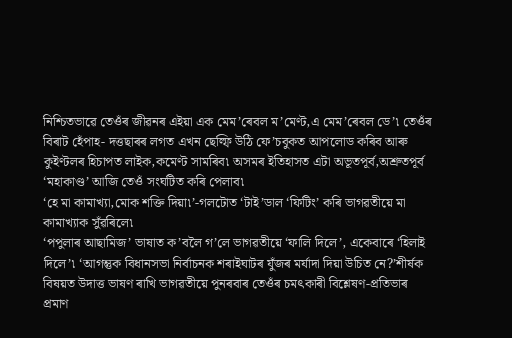নিশ্চিতভাৱে তেওঁৰ জীৱনৰ এইয়া এক মেম’ৰেবল ম’মেণ্ট,এ মেম’ৰেবল ডে’৷ তেওঁৰ বিৰাট হেঁপাহ- দত্তছাৰৰ লগত এখন ছেল্ফি উঠি ফে’চবুকত আপলোড কৰিব আৰু কুইণ্টলৰ হিচাপত লাইক,কমেণ্ট সামৰিব৷ অসমৰ ইতিহাসত এটা অভূতপূৰ্ব,অশ্ৰুতপূৰ্ব ‘মহাকাণ্ড’ আজি তেওঁ সংঘটিত কৰি পেলাব৷
‘হে মা কামাখ্যা,মোক শক্তি দিয়া৷’-গলটোত ‘টাই’ডাল ‘ফিটিং’ কৰি ভাগৱতীয়ে মা কামাখ্যাক সুঁৱৰিলে৷
‘পপুলাৰ আছামিজ’ ভাষাত ক’বলৈ গ’লে ভাগৱতীয়ে ‘ফালি দিলে’, একেবাৰে ‘হিলাই দিলে’৷ ‘আগন্তুক বিধানসভা নিৰ্বাচনক শৰাইঘাটৰ যুঁজৰ মৰ্যাদা দিয়া উচিত নে?’শীৰ্ষক বিষয়ত উদাত্ত ভাষণ ৰাখি ভাগৱতীয়ে পুনৰবাৰ তেওঁৰ চমৎকাৰী বিশ্লেষণ-প্ৰতিভাৰ প্ৰমাণ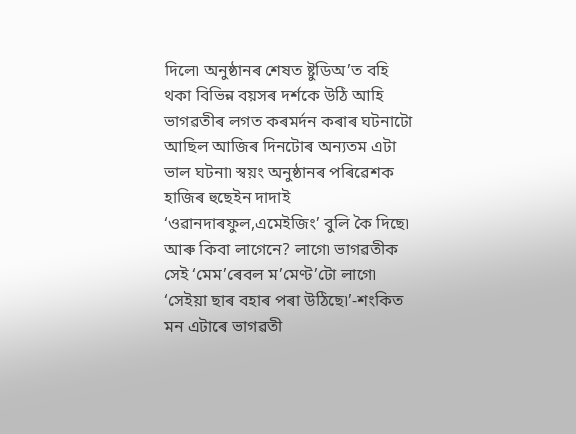দিলে৷ অনুষ্ঠানৰ শেষত ষ্টুডিঅ’ত বহি থকা বিভিন্ন বয়সৰ দৰ্শকে উঠি আহি ভাগৱতীৰ লগত কৰমৰ্দন কৰাৰ ঘটনাটো আছিল আজিৰ দিনটোৰ অন্যতম এটা ভাল ঘটনা৷ স্বয়ং অনুষ্ঠানৰ পৰিৱেশক হাজিৰ হুছেইন দাদাই ‘ওৱানদাৰফুল,এমেইজিং’ বুলি কৈ দিছে৷ আৰু কিবা লাগেনে? লাগে৷ ভাগৱতীক সেই ‘মেম’ৰেবল ম’মেণ্ট’টো লাগে৷
‘সেইয়া ছাৰ বহাৰ পৰা উঠিছে৷’-শংকিত মন এটাৰে ভাগৱতী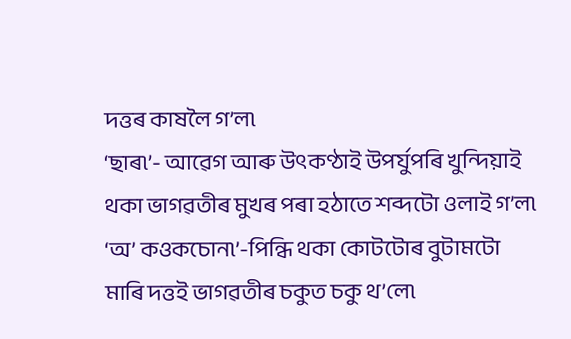দত্তৰ কাষলৈ গ’ল৷
‘ছাৰ৷’- আৱেগ আৰু উৎকণ্ঠাই উপৰ্যুপৰি খুন্দিয়াই থকা ভাগৱতীৰ মুখৰ পৰা হঠাতে শব্দটো ওলাই গ’ল৷
‘অ’ কওকচোন৷’-পিন্ধি থকা কোটটোৰ বুটামটো মাৰি দত্তই ভাগৱতীৰ চকুত চকু থ’লে৷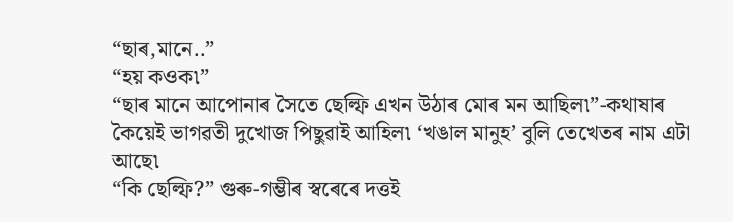“ছাৰ,মানে..”
“হয় কওক৷”
“ছাৰ মানে আপোনাৰ সৈতে ছেল্ফি এখন উঠাৰ মোৰ মন আছিল৷”-কথাষাৰ কৈয়েই ভাগৱতী দুখোজ পিছুৱাই আহিল৷ ‘খঙাল মানুহ’ বুলি তেখেতৰ নাম এটা আছে৷
“কি ছেল্ফি?” গুৰু-গম্ভীৰ স্বৰেৰে দত্তই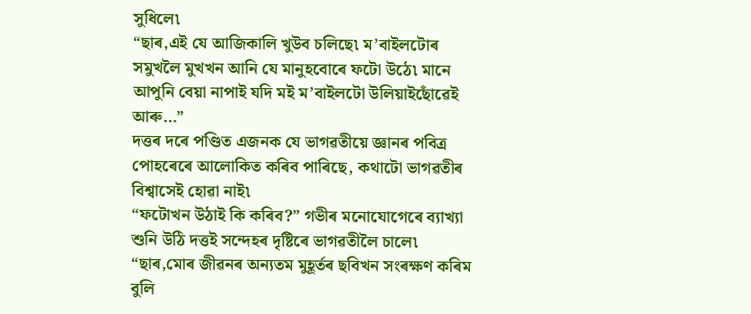সুধিলে৷
“ছাৰ,এই যে আজিকালি খুউব চলিছে৷ ম’বাইলটোৰ সমুখলৈ মুখখন আনি যে মানুহবোৰে ফটো উঠে৷ মানে আপুনি বেয়া নাপাই যদি মই ম’বাইলটো উলিয়াইছোঁৱেই আৰু…”
দত্তৰ দৰে পণ্ডিত এজনক যে ভাগৱতীয়ে জ্ঞানৰ পবিত্ৰ পোহৰেৰে আলোকিত কৰিব পাৰিছে, কথাটো ভাগৱতীৰ বিশ্বাসেই হোৱা নাই৷
“ফটোখন উঠাই কি কৰিব?” গভীৰ মনোযোগেৰে ব্যাখ্যা শুনি উঠি দত্তই সন্দেহৰ দৃষ্টিৰে ভাগৱতীলৈ চালে৷
“ছাৰ,মোৰ জীৱনৰ অন্যতম মুহূৰ্তৰ ছবিখন সংৰক্ষণ কৰিম বুলি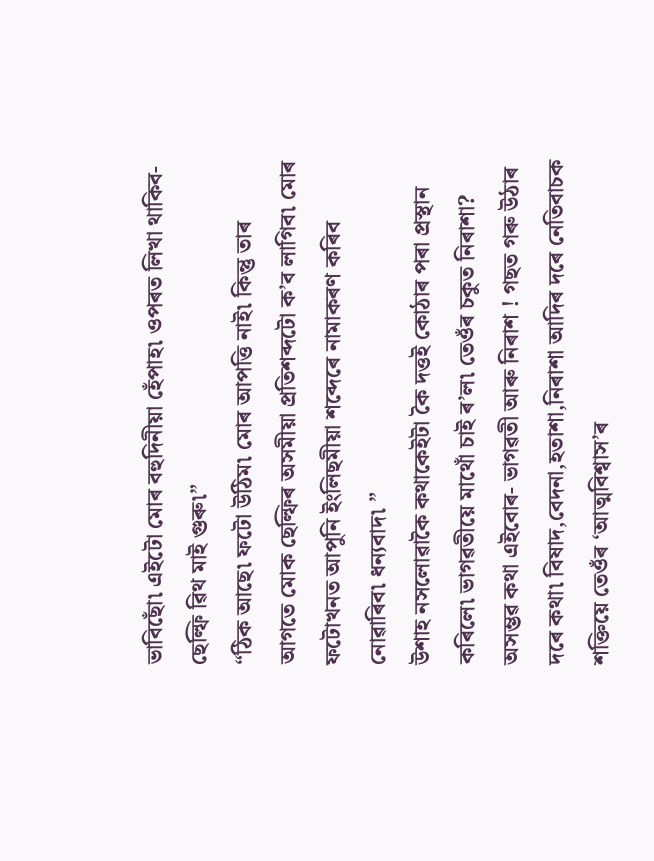ভাবিছোঁ৷ এইটো মোৰ বহুদিনীয়া হেঁপাহ৷ ওপৰত লিখা থাকিব- ছেল্ফি ৱিথ মাই গুৰু৷”
“ঠিক আছে৷ ফটো উঠিম৷ মোৰ আপত্তি নাই৷ কিন্তু তাৰ আগতে মোক ছেল্ফিৰ অসমীয়া প্ৰতিশব্দটো ক’ব লাগিব৷ মোৰ ফটোখনত আপুনি ইংলিছমীয়া শব্দেৰে নামাকৰণ কৰিব নোৱাৰিব৷ ধন্যবাদ৷ ”
উশাহ নসলোৱাকৈ কথাকেইটা কৈ দত্তই কোঠাৰ পৰা প্ৰস্থান কৰিলে৷ ভাগৱতীয়ে মাথোঁ চাই ৰ’ল৷ তেওঁৰ চকুত নিৰাশা? অসম্ভৱ কথা এইবোৰ- ভাগৱতী আৰু নিৰাশ ! গছত গৰু উঠাৰ দৰে কথা৷ বিষাদ,বেদনা,হতাশা,নিৰাশা আদিৰ দৰে নেতিবাচক শক্তিয়ে তেওঁৰ ‘আত্মবিশ্বাস’ৰ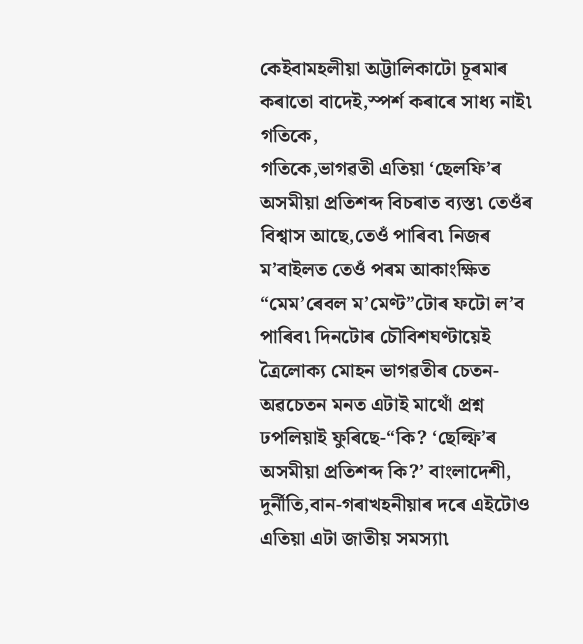কেইবামহলীয়া অট্টালিকাটো চূৰমাৰ কৰাতো বাদেই,স্পৰ্শ কৰাৰে সাধ্য নাই৷
গতিকে,
গতিকে,ভাগৱতী এতিয়া ‘ছেলফি’ৰ অসমীয়া প্ৰতিশব্দ বিচৰাত ব্যস্ত৷ তেওঁৰ বিশ্বাস আছে,তেওঁ পাৰিব৷ নিজৰ ম’বাইলত তেওঁ পৰম আকাংক্ষিত “মেম’ৰেবল ম’মেণ্ট”টোৰ ফটো ল’ব পাৰিব৷ দিনটোৰ চৌবিশঘণ্টায়েই ত্ৰৈলোক্য মোহন ভাগৱতীৰ চেতন-অৱচেতন মনত এটাই মাথোঁ প্ৰশ্ন ঢপলিয়াই ফুৰিছে-“কি? ‘ছেল্ফি’ৰ অসমীয়া প্ৰতিশব্দ কি?’ বাংলাদেশী, দুৰ্নীতি,বান-গৰাখহনীয়াৰ দৰে এইটোও এতিয়া এটা জাতীয় সমস্যা৷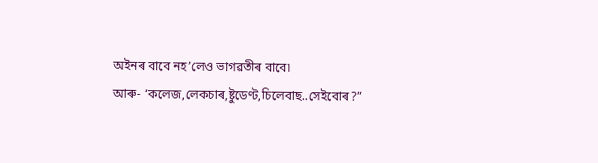অইনৰ বাবে নহ’লেও ভাগৱতীৰ বাবে৷
আৰু- ‘কলেজ,লেকচাৰ,ষ্টুডেণ্ট,চিলেবাছ..সেইবোৰ?”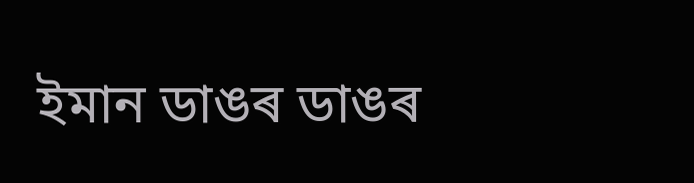ইমান ডাঙৰ ডাঙৰ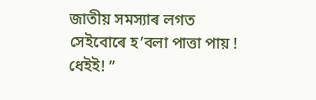জাতীয় সমস্যাৰ লগত সেইবোৰে হ’বলা পাত্তা পায় ! ধেইই! ”